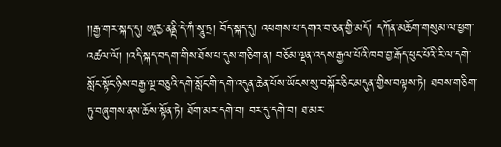།།རྒྱ་གར་སྐད་དུ། ཨཱརྱ་ནནྡི་དེ་ཀཾ་སཱུ་ཏྲ། བོད་སྐད་དུ། འཕགས་པ་དགའ་བ་ཅན་གྱི་མདོ། དཀོན་མཆོག་གསུམ་ལ་ཕྱག་འཚལ་ལོ། །འདི་སྐད་བདག་གིས་ཐོས་པ་དུས་གཅིག་ན། བཅོམ་ལྡན་འདས་རྒྱལ་པོའི་ཁབ་བྱ་རྒོད་ཕུང་པོའི་རི་ལ་དགེ་སློང་སྟོང་ཉིས་བརྒྱ་ལྔ་བཅུའི་དགེ་སློང་གི་དགེ་འདུན་ཆེན་པོས་ཡོངས་སུ་བསྐོར་ཅིང་མདུན་གྱིས་བལྟས་ཏེ། ཐབས་གཅིག་ཏུ་བཞུགས་ནས་ཆོས་སྟོན་ཏེ། ཐོག་མར་དགེ་བ། བར་དུ་དགེ་བ། ཐ་མར་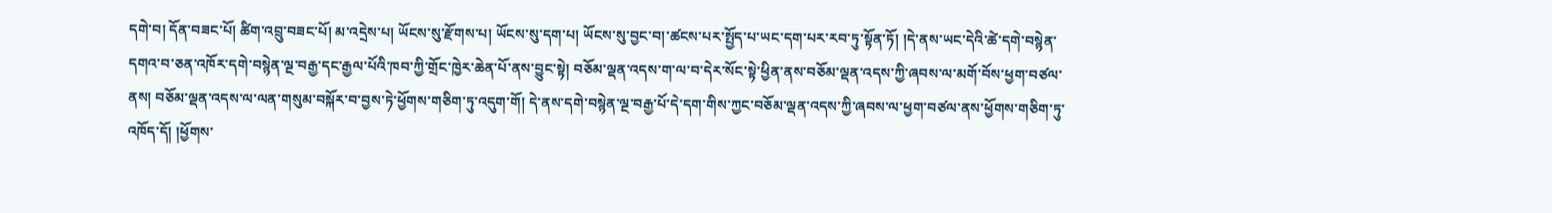དགེ་བ། དོན་བཟང་པོ། ཚིག་འབྲུ་བཟང་པོ། མ་འདྲེས་པ། ཡོངས་སུ་རྫོགས་པ། ཡོངས་སུ་དག་པ། ཡོངས་སུ་བྱང་བ།་ཚངས་པར་སྤྱོད་པ་ཡང་དག་པར་རབ་ཏུ་སྟོན་ཏོ། །དེ་ནས་ཡང་དེའི་ཚེ་དགེ་བསྙེན་དགའ་བ་ཅན་འཁོར་དགེ་བསྙེན་ལྔ་བརྒྱ་དང་རྒྱལ་པོའི་ཁབ་ཀྱི་གྲོང་ཁྱེར་ཆེན་པོ་ནས་བྱུང་སྟེ། བཅོམ་ལྡན་འདས་ག་ལ་བ་དེར་སོང་སྟེ་ཕྱིན་ནས་བཅོམ་ལྡན་འདས་ཀྱི་ཞབས་ལ་མགོ་བོས་ཕྱག་བཙལ་ནས། བཅོམ་ལྡན་འདས་ལ་ལན་གསུམ་བསྐོར་བ་བྱས་ཏེ་ཕྱོགས་གཅིག་ཏུ་འདུག་གོ། དེ་ནས་དགེ་བསྙེན་ལྔ་བརྒྱ་པོ་དེ་དག་གིས་ཀྱང་བཅོམ་ལྡན་འདས་ཀྱི་ཞབས་ལ་ཕྱག་བཙལ་ནས་ཕྱོགས་གཅིག་ཏུ་འཁོད་དོ། །ཕྱོགས་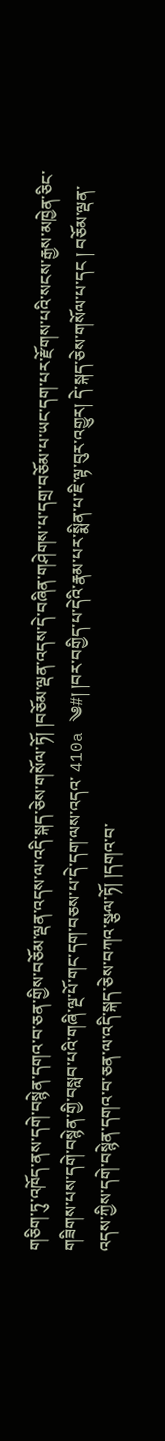གཅིག་ཏུ་འཁོད་ནས་དགེ་བསྙེན་དགའ་བ་ཅན་གྱིས་བཅོམ་ལྡན་འདས་ལ་འདི་སྐད་ཅེས་གསོལ་ཏོ། །བཅོམ་ལྡན་འདས་དེ་བཞིན་གཤེགས་པ་དགྲ་བཅོམ་པ་ཡང་དག་པར་རྫོགས་པའི་སངས་རྒྱས་མཁྱེན་ཅིང་གཟིགས་པས་དགེ་བསྙེན་གྱི་བསླབ་པའི་གཞི་ལྔ་པོ་གང་དག་བཅས་པ་དེ་དག་ལས་འདའ་ 410a ༄#། །བར་བགྱིད་པ་དེའི་རྣམ་པར་སྨིན་པ་ཇི་ལྟ་བུར་འགྱུར། དེ་སྐད་ཅེས་གསོལ་པ་དང ། བཅོམ་ལྡན་འདས་ཀྱིས་དགེ་བསྙེན་དགའ་བ་ཅན་ལ་འདི་སྐད་ཅེས་བཀའ་སྩལ་ཏོ། །དགའ་བ་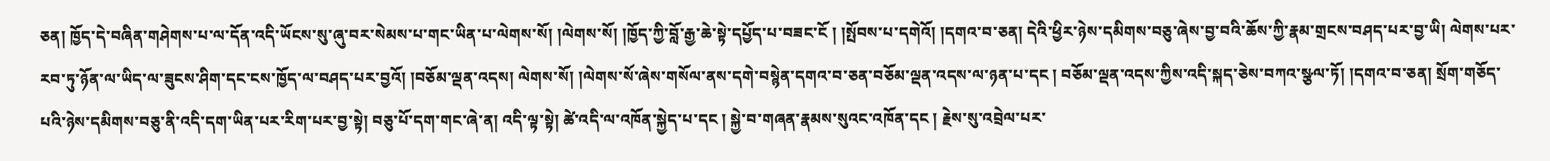ཅན། ཁྱོད་དེ་བཞིན་གཤེགས་པ་ལ་དོན་འདི་ཡོངས་སུ་ཞུ་བར་སེམས་པ་གང་ཡིན་པ་ལེགས་སོ། །ལེགས་སོ། །ཁྱོད་ཀྱི་བློ་རྒྱ་ཆེ་སྟེ་དཔྱོད་པ་བཟང་ངོ ། །སྤོབས་པ་དགེའོ། །དགའ་བ་ཅན། དེའི་ཕྱིར་ཉེས་དམིགས་བཅུ་ཞེས་བྱ་བའི་ཆོས་ཀྱི་རྣམ་གྲངས་བཤད་པར་བྱ་ཡི། ལེགས་པར་རབ་ཏུ་ཉོན་ལ་ཡིད་ལ་ཟུངས་ཤིག་དང་ངས་ཁྱོད་ལ་བཤད་པར་བྱའོ། །བཅོམ་ལྡན་འདས། ལེགས་སོ། །ལེགས་སོ་ཞེས་གསོལ་ནས་དགེ་བསྙེན་དགའ་བ་ཅན་བཅོམ་ལྡན་འདས་ལ་ཉན་པ་དང ། བཅོམ་ལྡན་འདས་ཀྱིས་འདི་སྐད་ཅེས་བཀའ་སྩལ་ཏོ། །དགའ་བ་ཅན། སྲོག་གཅོད་པའི་ཉེས་དམིགས་བཅུ་ནི་འདི་དག་ཡིན་པར་རིག་པར་བྱ་སྟེ། བཅུ་པོ་དག་གང་ཞེ་ན། འདི་ལྟ་སྟེ། ཚེ་འདི་ལ་འཁོན་སྐྱེད་པ་དང ། སྐྱེ་བ་གཞན་རྣམས་སུའང་འཁོན་དང ། རྗེས་སུ་འབྲེལ་པར་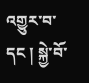འགྱུར་བ་དང ། སྐྱེ་བོ་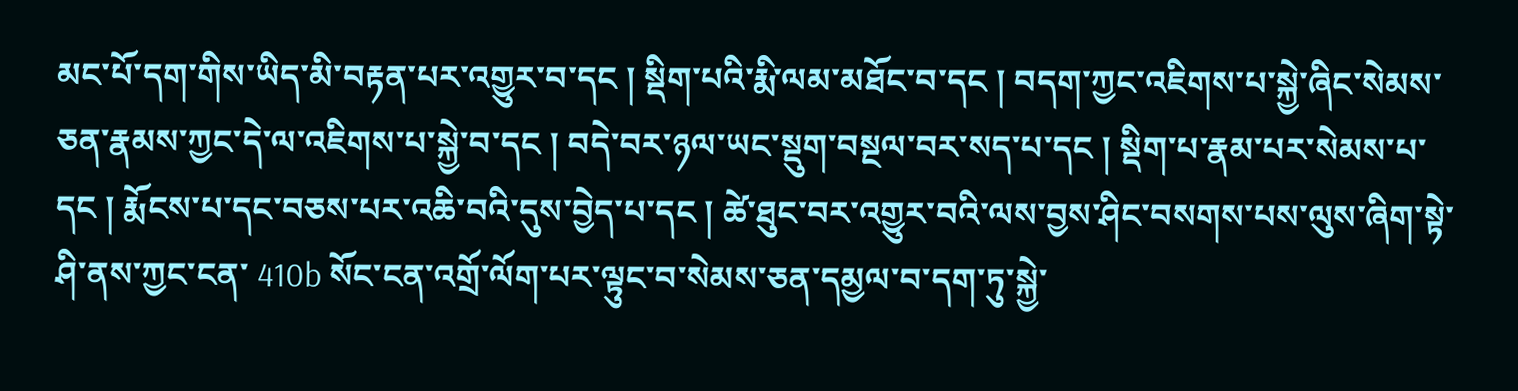མང་པོ་དག་གིས་ཡིད་མི་བརྟན་པར་འགྱུར་བ་དང ། སྡིག་པའི་རྨི་ལམ་མཐོང་བ་དང ། བདག་ཀྱང་འཇིགས་པ་སྐྱེ་ཞིང་སེམས་ཅན་རྣམས་ཀྱང་དེ་ལ་འཇིགས་པ་སྐྱེ་བ་དང ། བདེ་བར་ཉལ་ཡང་སྡུག་བསྔལ་བར་སད་པ་དང ། སྡིག་པ་རྣམ་པར་སེམས་པ་དང ། རྨོངས་པ་དང་བཅས་པར་འཆི་བའི་དུས་བྱེད་པ་དང ། ཚེ་ཐུང་བར་འགྱུར་བའི་ལས་བྱས་ཤིང་བསགས་པས་ལུས་ཞིག་སྟེ་ཤི་ནས་ཀྱང་ངན་ 410b སོང་ངན་འགྲོ་ལོག་པར་ལྟུང་བ་སེམས་ཅན་དམྱལ་བ་དག་ཏུ་སྐྱེ་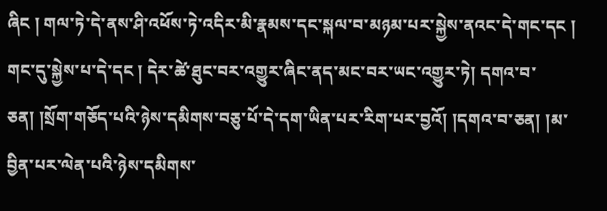ཞིང ། གལ་ཏེ་དེ་ནས་ཤི་འཕོས་ཏེ་འདིར་མི་རྣམས་དང་སྐལ་བ་མཉམ་པར་སྐྱེས་ནའང་དེ་གང་དང ། གང་དུ་སྐྱེས་པ་དེ་དང ། དེར་ཚེ་ཐུང་བར་འགྱུར་ཞིང་ནད་མང་བར་ཡང་འགྱུར་ཏེ། དགའ་བ་ཅན། །སྲོག་གཅོད་པའི་ཉེས་དམིགས་བཅུ་པོ་དེ་དག་ཡིན་པར་རིག་པར་བྱའོ། །དགའ་བ་ཅན། །མ་བྱིན་པར་ལེན་པའི་ཉེས་དམིགས་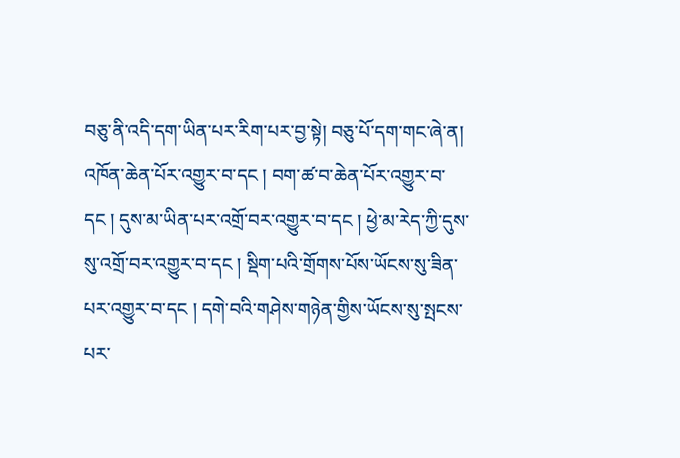བཅུ་ནི་འདི་དག་ཡིན་པར་རིག་པར་བྱ་སྟེ། བཅུ་པོ་དག་གང་ཞེ་ན། འཁོན་ཆེན་པོར་འགྱུར་བ་དང ། བག་ཚ་བ་ཆེན་པོར་འགྱུར་བ་དང ། དུས་མ་ཡིན་པར་འགྲོ་བར་འགྱུར་བ་དང ། ཕྱེ་མ་རེད་ཀྱི་དུས་སུ་འགྲོ་བར་འགྱུར་བ་དང ། སྡིག་པའི་གྲོགས་པོས་ཡོངས་སུ་ཟིན་པར་འགྱུར་བ་དང ། དགེ་བའི་གཤེས་གཉེན་གྱིས་ཡོངས་སུ་སྤངས་པར་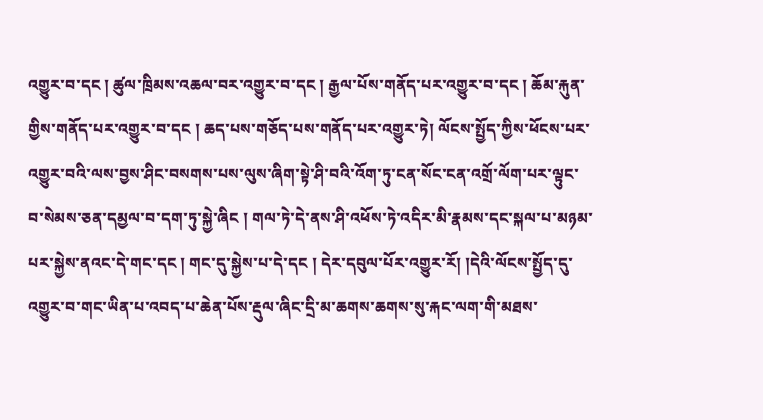འགྱུར་བ་དང ། ཚུལ་ཁྲིམས་འཆལ་བར་འགྱུར་བ་དང ། རྒྱལ་པོས་གནོད་པར་འགྱུར་བ་དང ། ཆོམ་རྐུན་གྱིས་གནོད་པར་འགྱུར་བ་དང ། ཆད་པས་གཅོད་པས་གནོད་པར་འགྱུར་ཏེ། ལོངས་སྤྱོད་ཀྱིས་ཕོངས་པར་འགྱུར་བའི་ལས་བྱས་ཤིང་བསགས་པས་ལུས་ཞིག་སྟེ་ཤི་བའི་འོག་ཏུ་ངན་སོང་ངན་འགྲོ་ལོག་པར་ལྟུང་བ་སེམས་ཅན་དམྱལ་བ་དག་ཏུ་སྐྱེ་ཞིང ། གལ་ཏེ་དེ་ནས་ཤི་འཕོས་ཏེ་འདིར་མི་རྣམས་དང་སྐལ་པ་མཉམ་པར་སྐྱེས་ནའང་དེ་གང་དང ། གང་དུ་སྐྱེས་པ་དེ་དང ། དེར་དབུལ་པོར་འགྱུར་རོ། །དེའི་ལོངས་སྤྱོད་དུ་འགྱུར་བ་གང་ཡིན་པ་འབད་པ་ཆེན་པོས་རྡུལ་ཞིང་དྲི་མ་ཆགས་ཆགས་སུ་རྐང་ལག་གི་མཐས་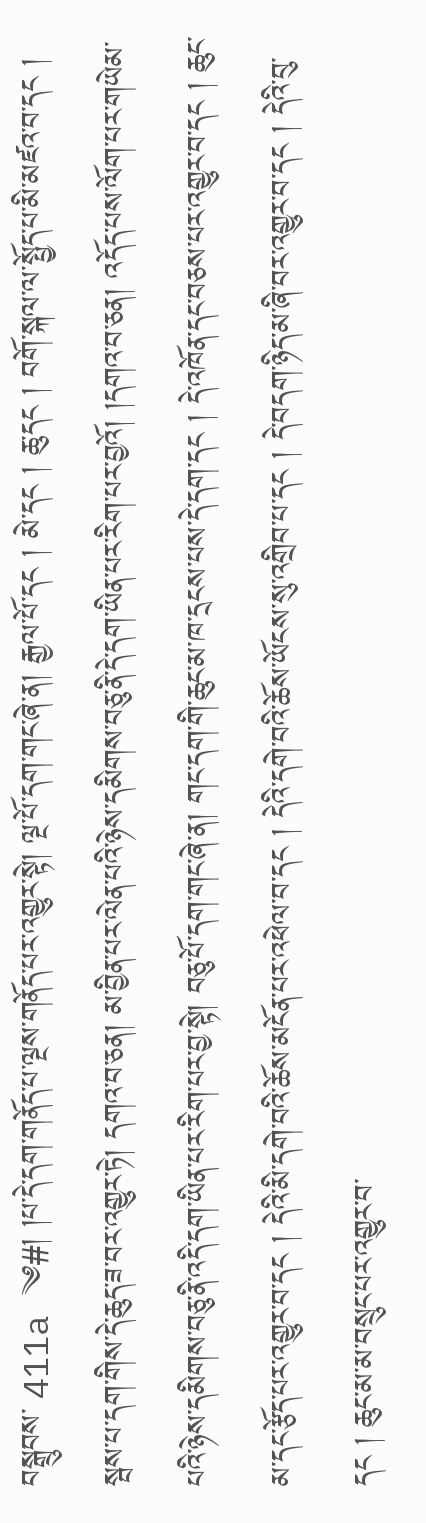བསྒྲུབས་ 411a ༄#། །པ་དེ་དག་གནོད་པ་ལྔས་གནོད་པར་འགྱུར་སྟེ། ལྔ་པོ་དག་གང་ཞེ་ན། རྒྱལ་པོ་དང ། མེ་དང ། ཆུ་དང ། བགོ་སྐལ་ལ་སྤྱོད་པ་མི་མཛའ་བ་དང ། སྦས་པ་དག་གིས་དེ་ཆུད་ཟ་བར་འགྱུར་ཏེ། དགའ་བ་ཅན། མ་བྱིན་པར་ལེན་པའི་ཉེས་དམིགས་བཅུ་ནི་དེ་དག་ཡིན་པར་རིག་པར་བྱའོ། །དགའ་བ་ཅན། འདོད་པས་ལོག་པར་གཡེམ་པའི་ཉེས་དམིགས་བཅུ་ནི་འདི་དག་ཡིན་པར་རིག་པར་བྱ་སྟེ། བཅུ་པོ་དག་གང་ཞེ་ན། གང་དག་གི་ཆུང་མ་ཁ་དྲངས་པས་དེ་དག་དང ། དེ་འཁོན་དང་བཅས་པར་འགྱུར་བ་དང ། ཆུང་མ་དང་རྩོད་པར་འགྱུར་བ་དང ། དེའི་མི་དགེ་བའི་ཆོས་མངོན་པར་འཕེལ་བ་དང ། དེའི་དགེ་བའི་ཆོས་ཡོངས་སུ་འགྲིབ་པ་དང ། དེ་བདག་ཉིད་མ་ཞི་བར་འགྱུར་བ་དང ། དེའི་བུ་དང ། ཆུང་མ་མ་བསྲུང་པར་འགྱུར་བ་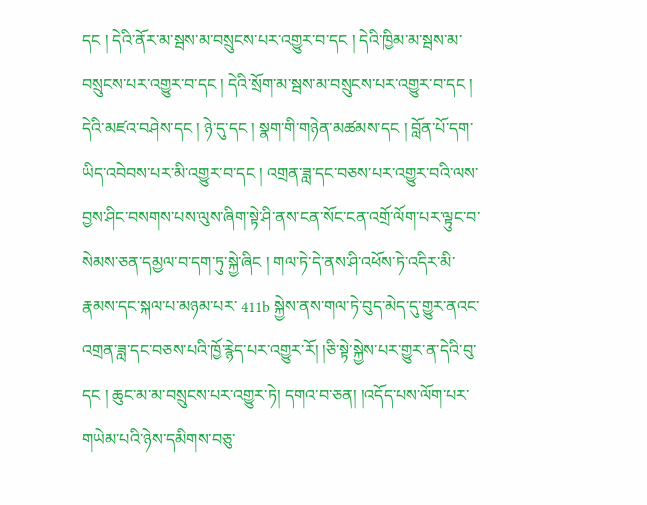དང ། དེའི་ནོར་མ་སྦས་མ་བསྲུངས་པར་འགྱུར་བ་དང ། དེའི་ཁྱིམ་མ་སྦས་མ་བསྲུངས་པར་འགྱུར་བ་དང ། དེའི་སྲོག་མ་སྦས་མ་བསྲུངས་པར་འགྱུར་བ་དང ། དེའི་མཛའ་བཤེས་དང ། ཉེ་དུ་དང ། སྣག་གི་གཉེན་མཚམས་དང ། བློན་པོ་དག་ཡིད་འབེབས་པར་མི་འགྱུར་བ་དང ། འགྲན་ཟླ་དང་བཅས་པར་འགྱུར་བའི་ལས་བྱས་ཤིང་བསགས་པས་ལུས་ཞིག་སྟེ་ཤི་ནས་ངན་སོང་ངན་འགྲོ་ལོག་པར་ལྟུང་བ་སེམས་ཅན་དམྱལ་བ་དག་ཏུ་སྐྱེ་ཞིང ། གལ་ཏེ་དེ་ནས་ཤི་འཕོས་ཏེ་འདིར་མི་རྣམས་དང་སྐལ་པ་མཉམ་པར་ 411b སྐྱེས་ནས་གལ་ཏེ་བུད་མེད་དུ་གྱུར་ནའང་འགྲན་ཟླ་དང་བཅས་པའི་ཁྱོ་རྙེད་པར་འགྱུར་རོ། །ཅི་སྟེ་སྐྱེས་པར་གྱུར་ན་དེའི་བུ་དང ། ཆུང་མ་མ་བསྲུངས་པར་འགྱུར་ཏེ། དགའ་བ་ཅན། །འདོད་པས་ལོག་པར་གཡེམ་པའི་ཉེས་དམིགས་བཅུ་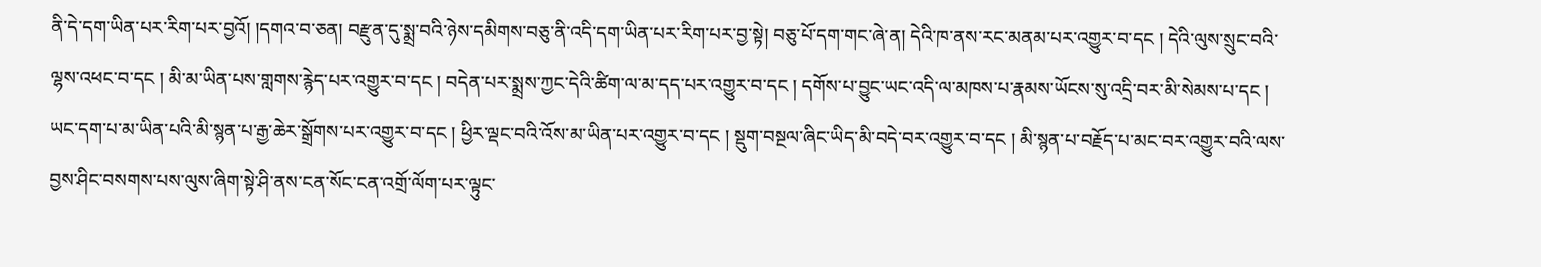ནི་དེ་དག་ཡིན་པར་རིག་པར་བྱའོ། །དགའ་བ་ཅན། བརྫུན་དུ་སྨྲ་བའི་ཉེས་དམིགས་བཅུ་ནི་འདི་དག་ཡིན་པར་རིག་པར་བྱ་སྟེ། བཅུ་པོ་དག་གང་ཞེ་ན། དེའི་ཁ་ནས་རང་མནམ་པར་འགྱུར་བ་དང ། དེའི་ལུས་སྲུང་བའི་ལྷས་འཕང་བ་དང ། མི་མ་ཡིན་པས་གླགས་རྙེད་པར་འགྱུར་བ་དང ། བདེན་པར་སྨྲས་ཀྱང་དེའི་ཚིག་ལ་མ་དད་པར་འགྱུར་བ་དང ། དགོས་པ་བྱུང་ཡང་འདི་ལ་མཁས་པ་རྣམས་ཡོངས་སུ་འདྲི་བར་མི་སེམས་པ་དང ། ཡང་དག་པ་མ་ཡིན་པའི་མི་སྙན་པ་རྒྱ་ཆེར་སྒྲོགས་པར་འགྱུར་བ་དང ། ཕྱིར་ལྡང་བའི་འོས་མ་ཡིན་པར་འགྱུར་བ་དང ། སྡུག་བསྔལ་ཞིང་ཡིད་མི་བདེ་བར་འགྱུར་བ་དང ། མི་སྙན་པ་བརྗོད་པ་མང་བར་འགྱུར་བའི་ལས་བྱས་ཤིང་བསགས་པས་ལུས་ཞིག་སྟེ་ཤི་ནས་ངན་སོང་ངན་འགྲོ་ལོག་པར་ལྟུང་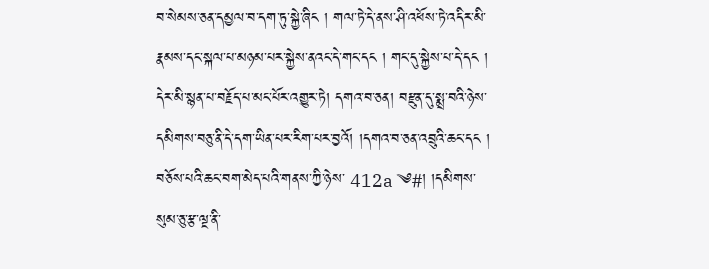བ་སེམས་ཅན་དམྱལ་བ་དག་ཏུ་སྐྱེ་ཞིང ། གལ་ཏེ་དེ་ནས་ཤི་འཕོས་ཏེ་འདིར་མི་རྣམས་དང་སྐལ་པ་མཉམ་པར་སྐྱེས་ནའང་དེ་གང་དང ། གང་དུ་སྐྱེས་པ་དེ་དང ། དེར་མི་སྙན་པ་བརྗོད་པ་མང་པོར་འགྱུར་ཏེ། དགའ་བ་ཅན། བརྫུན་དུ་སྨྲ་བའི་ཉེས་དམིགས་བཅུ་ནི་དེ་དག་ཡིན་པར་རིག་པར་བྱའོ། །དགའ་བ་ཅན་འབྲུའི་ཆང་དང ། བཅོས་པའི་ཆང་བག་མེད་པའི་གནས་ཀྱི་ཉེས་ 412a ༄#། །དམིགས་སུམ་ཅུ་རྩ་ལྔ་ནི་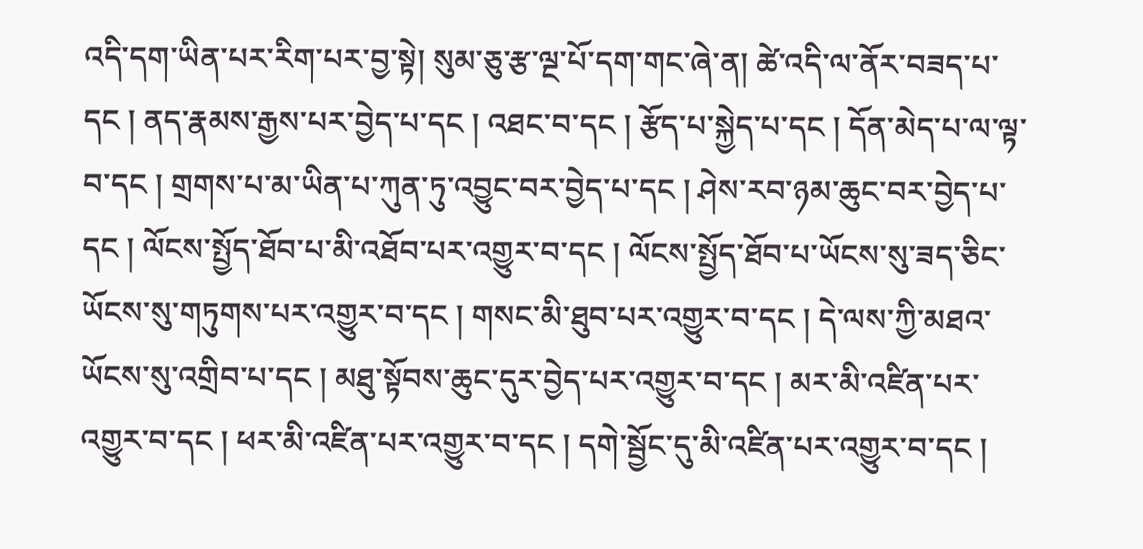འདི་དག་ཡིན་པར་རིག་པར་བྱ་སྟེ། སུམ་ཅུ་རྩ་ལྔ་པོ་དག་གང་ཞེ་ན། ཚེ་འདི་ལ་ནོར་བཟད་པ་དང ། ནད་རྣམས་རྒྱས་པར་བྱེད་པ་དང ། འཐང་བ་དང ། རྩོད་པ་སྐྱེད་པ་དང ། དོན་མེད་པ་ལ་ལྟ་བ་དང ། གྲགས་པ་མ་ཡིན་པ་ཀུན་ཏུ་འབྱུང་བར་བྱེད་པ་དང ། ཤེས་རབ་ཉམ་ཆུང་བར་བྱེད་པ་དང ། ལོངས་སྤྱོད་ཐོབ་པ་མི་འཐོབ་པར་འགྱུར་བ་དང ། ལོངས་སྤྱོད་ཐོབ་པ་ཡོངས་སུ་ཟད་ཅིང་ཡོངས་སུ་གཏུགས་པར་འགྱུར་བ་དང ། གསང་མི་ཐུབ་པར་འགྱུར་བ་དང ། དེ་ལས་ཀྱི་མཐའ་ཡོངས་སུ་འགྲིབ་པ་དང ། མཐུ་སྟོབས་ཆུང་དུར་བྱེད་པར་འགྱུར་བ་དང ། མར་མི་འཛིན་པར་འགྱུར་བ་དང ། ཕར་མི་འཛིན་པར་འགྱུར་བ་དང ། དགེ་སྦྱོང་དུ་མི་འཛིན་པར་འགྱུར་བ་དང །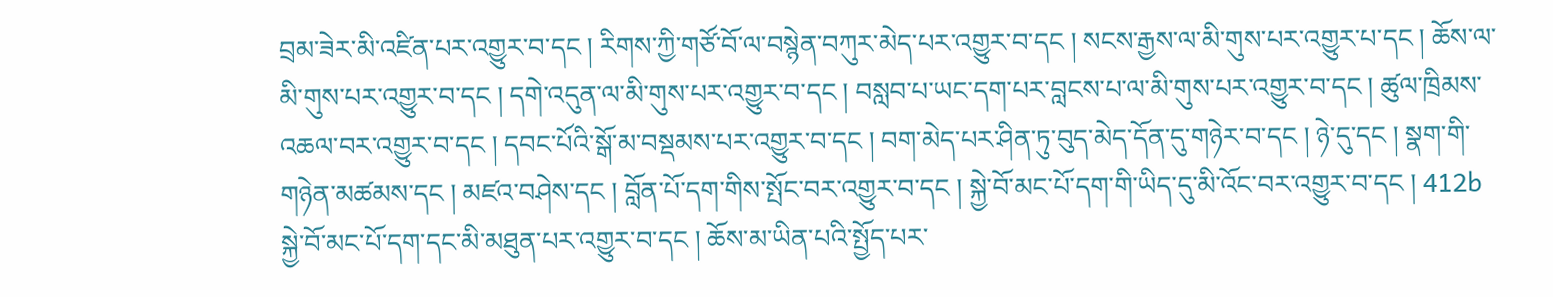བྲམ་ཟེར་མི་འཛིན་པར་འགྱུར་བ་དང ། རིགས་ཀྱི་གཙོ་བོ་ལ་བསྙེན་བཀུར་མེད་པར་འགྱུར་བ་དང ། སངས་རྒྱས་ལ་མི་གུས་པར་འགྱུར་པ་དང ། ཆོས་ལ་མི་གུས་པར་འགྱུར་བ་དང ། དགེ་འདུན་ལ་མི་གུས་པར་འགྱུར་བ་དང ། བསླབ་པ་ཡང་དག་པར་བླངས་པ་ལ་མི་གུས་པར་འགྱུར་བ་དང ། ཚུལ་ཁྲིམས་འཆལ་བར་འགྱུར་བ་དང ། དབང་པོའི་སྒོ་མ་བསྡམས་པར་འགྱུར་བ་དང ། བག་མེད་པར་ཤིན་ཏུ་བུད་མེད་དོན་དུ་གཉེར་བ་དང ། ཉེ་དུ་དང ། སྣག་གི་གཉེན་མཚམས་དང ། མཛའ་བཤེས་དང ། བློན་པོ་དག་གིས་སྤོང་བར་འགྱུར་བ་དང ། སྐྱེ་བོ་མང་པོ་དག་གི་ཡིད་དུ་མི་འོང་བར་འགྱུར་བ་དང ། 412b སྐྱེ་བོ་མང་པོ་དག་དང་མི་མཐུན་པར་འགྱུར་བ་དང ། ཆོས་མ་ཡིན་པའི་སྤྱོད་པར་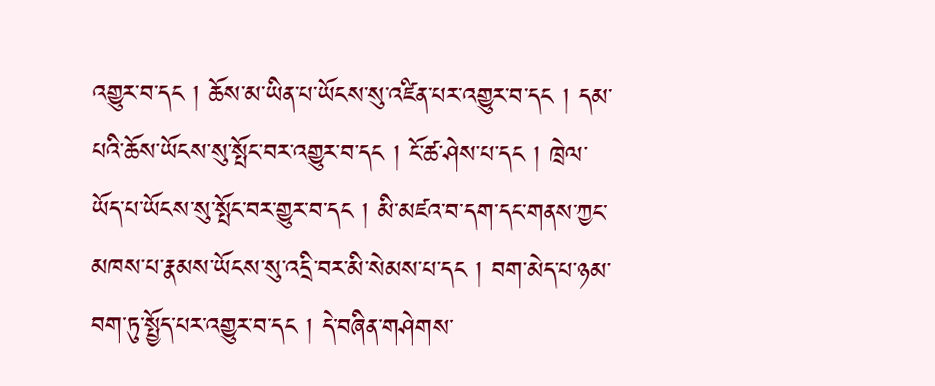འགྱུར་བ་དང ། ཆོས་མ་ཡིན་པ་ཡོངས་སུ་འཛིན་པར་འགྱུར་བ་དང ། དམ་པའི་ཆོས་ཡོངས་སུ་སྤོང་བར་འགྱུར་བ་དང ། ངོ་ཚ་ཤེས་པ་དང ། ཁྲེལ་ཡོད་པ་ཡོངས་སུ་སྤོང་བར་གྱུར་བ་དང ། མི་མཛའ་བ་དག་དང་གནས་ཀྱང་མཁས་པ་རྣམས་ཡོངས་སུ་འདྲི་བར་མི་སེམས་པ་དང ། བག་མེད་པ་ཉམ་བག་ཏུ་སྤྱོད་པར་འགྱུར་བ་དང ། དེ་བཞིན་གཤེགས་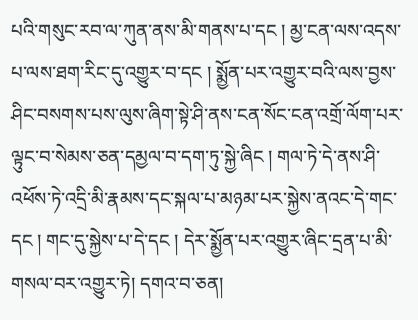པའི་གསུང་རབ་ལ་ཀུན་ནས་མི་གནས་པ་དང ། མྱ་ངན་ལས་འདས་པ་ལས་ཐག་རིང་དུ་འགྱུར་བ་དང ། སྨྱོན་པར་འགྱུར་བའི་ལས་བྱས་ཤིང་བསགས་པས་ལུས་ཞིག་སྟེ་ཤི་ནས་ངན་སོང་ངན་འགྲོ་ལོག་པར་ལྟུང་བ་སེམས་ཅན་དམྱལ་བ་དག་ཏུ་སྐྱེ་ཞིང ། གལ་ཏེ་དེ་ནས་ཤི་འཕོས་ཏེ་འདྲི་མི་རྣམས་དང་སྐལ་པ་མཉམ་པར་སྐྱེས་ནའང་དེ་གང་དང ། གང་དུ་སྐྱེས་པ་དེ་དང ། དེར་སྨྱོན་པར་འགྱུར་ཞིང་དྲན་པ་མི་གསལ་བར་འགྱུར་ཏེ། དགའ་བ་ཅན།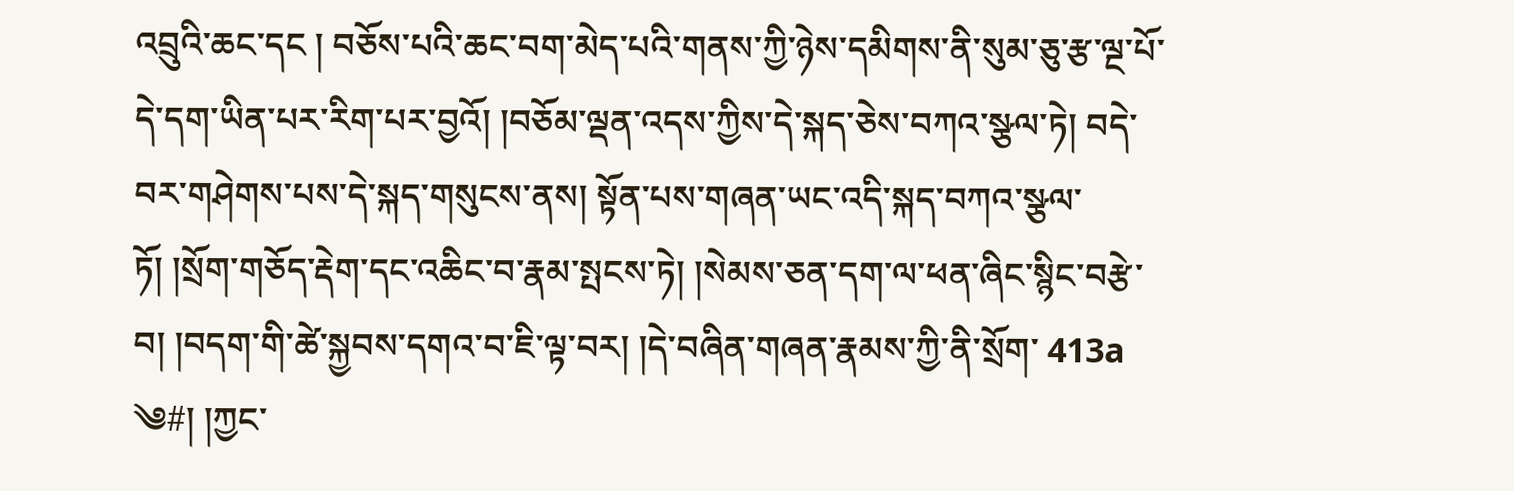འབྲུའི་ཆང་དང ། བཅོས་པའི་ཆང་བག་མེད་པའི་གནས་ཀྱི་ཉེས་དམིགས་ནི་སུམ་ཅུ་རྩ་ལྔ་པོ་དེ་དག་ཡིན་པར་རིག་པར་བྱའོ། །བཅོམ་ལྡན་འདས་ཀྱིས་དེ་སྐད་ཅེས་བཀའ་སྩལ་ཏེ། བདེ་བར་གཤེགས་པས་དེ་སྐད་གསུངས་ནས། སྟོན་པས་གཞན་ཡང་འདི་སྐད་བཀའ་སྩལ་ཏོ། །སྲོག་གཅོད་རྡེག་དང་འཆིང་བ་རྣམ་སྤངས་ཏེ། །སེམས་ཅན་དག་ལ་ཕན་ཞིང་སྙིང་བརྩེ་བ། །བདག་གི་ཚེ་སྐྱབས་དགའ་བ་ཇི་ལྟ་བར། །དེ་བཞིན་གཞན་རྣམས་ཀྱི་ནི་སྲོག་ 413a ༄#། །ཀྱང་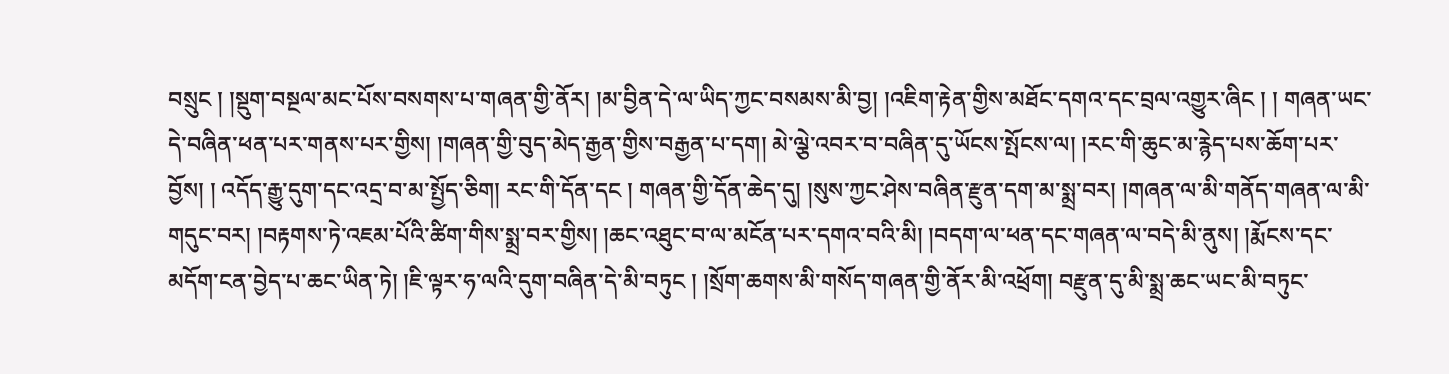བསྲུང ། །སྡུག་བསྔལ་མང་པོས་བསགས་པ་གཞན་གྱི་ནོར། །མ་བྱིན་དེ་ལ་ཡིད་ཀྱང་བསམས་མི་བྱ། །འཇིག་རྟེན་གྱིས་མཐོང་དགའ་དང་བྲལ་འགྱུར་ཞིང ། ། གཞན་ཡང་དེ་བཞིན་ཕན་པར་གནས་པར་གྱིས། །གཞན་གྱི་བུད་མེད་རྒྱན་གྱིས་བརྒྱན་པ་དག། མེ་ལྕེ་འབར་བ་བཞིན་དུ་ཡོངས་སྤོངས་ལ། །རང་གི་ཆུང་མ་རྙེད་པས་ཆོག་པར་བྱོས། ། འདོད་རྒྱུ་དུག་དང་འདྲ་བ་མ་སྤྱོད་ཅིག། རང་གི་དོན་དང ། གཞན་གྱི་དོན་ཆེད་དུ། །སུས་ཀྱང་ཤེས་བཞིན་རྫུན་དག་མ་སྨྲ་བར། །གཞན་ལ་མི་གནོད་གཞན་ལ་མི་གདུང་བར། །བརྟགས་ཏེ་འཇམ་པོའི་ཚིག་གིས་སྨྲ་བར་གྱིས། །ཆང་འཐུང་བ་ལ་མངོན་པར་དགའ་བའི་མི། །བདག་ལ་ཕན་དང་གཞན་ལ་བདེ་མི་ནུས། །རྨོངས་དང་མདོག་ངན་བྱེད་པ་ཆང་ཡིན་ཏེ། །ཇི་ལྟར་ཧ་ལའི་དུག་བཞིན་དེ་མི་བཏུང ། །སྲོག་ཆགས་མི་གསོད་གཞན་གྱི་ནོར་མི་འཕྲོག། བརྫུན་དུ་མི་སྨྲ་ཆང་ཡང་མི་བཏུང་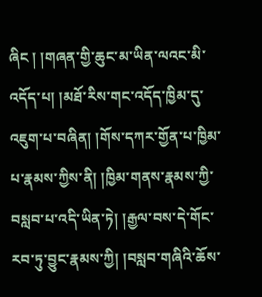ཞིང ། །གཞན་གྱི་ཆུང་མ་ཡིན་ལའང་མི་འདོད་པ། །མཐོ་རིས་གང་འདོད་ཁྱིམ་དུ་འཇུག་པ་བཞིན། །གོས་དཀར་གྱོན་པ་ཁྱིམ་པ་རྣམས་ཀྱིས་ནི། །ཁྱིམ་གནས་རྣམས་ཀྱི་བསླབ་པ་འདི་ཡིན་ཏེ། །རྒྱལ་བས་དེ་གོང་རབ་ཏུ་བྱུང་རྣམས་ཀྱི། །བསླབ་གཞིའི་ཆོས་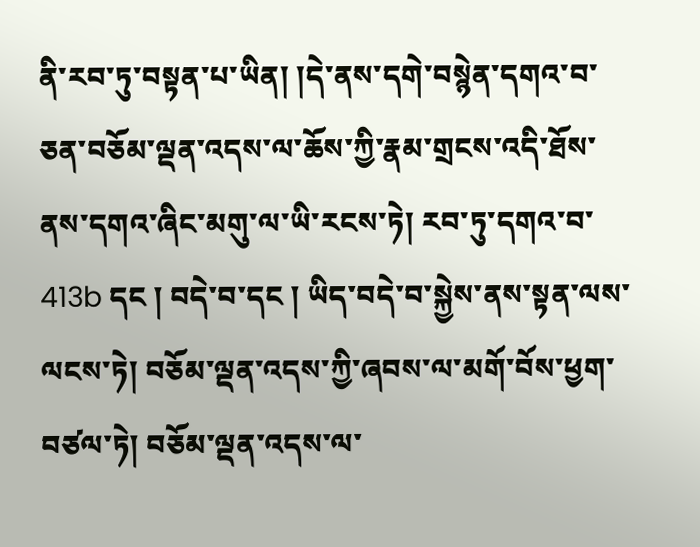ནི་རབ་ཏུ་བསྟན་པ་ཡིན། །དེ་ནས་དགེ་བསྙེན་དགའ་བ་ཅན་བཅོམ་ལྡན་འདས་ལ་ཆོས་ཀྱི་རྣམ་གྲངས་འདི་ཐོས་ནས་དགའ་ཞིང་མགུ་ལ་ཡི་རངས་ཏེ། རབ་ཏུ་དགའ་བ་ 413b དང ། བདེ་བ་དང ། ཡིད་བདེ་བ་སྐྱེས་ནས་སྟན་ལས་ལངས་ཏེ། བཅོམ་ལྡན་འདས་ཀྱི་ཞབས་ལ་མགོ་བོས་ཕྱག་བཙལ་ཏེ། བཅོམ་ལྡན་འདས་ལ་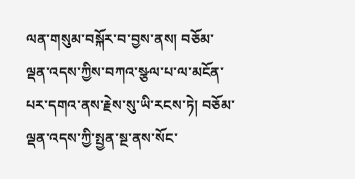ལན་གསུམ་བསྐོར་བ་བྱས་ནས། བཅོམ་ལྡན་འདས་ཀྱིས་བཀའ་སྩལ་པ་ལ་མངོན་པར་དགའ་ནས་རྗེས་སུ་ཡི་རངས་ཏེ། བཅོམ་ལྡན་འདས་ཀྱི་སྤྱན་སྔ་ནས་སོང་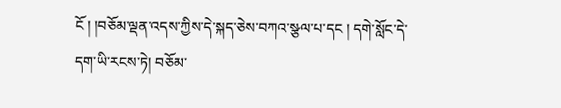ངོ ། །བཅོམ་ལྡན་འདས་ཀྱིས་དེ་སྐད་ཅེས་བཀའ་སྩལ་པ་དང ། དགེ་སློང་དེ་དག་ཡི་རངས་ཏེ། བཅོམ་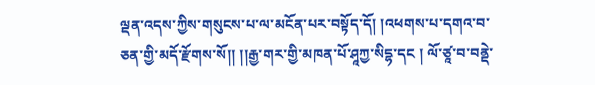ལྡན་འདས་ཀྱིས་གསུངས་པ་ལ་མངོན་པར་བསྟོད་དོ། །འཕགས་པ་དགའ་བ་ཅན་གྱི་མདོ་རྫོགས་སོ།། །།རྒྱ་གར་གྱི་མཁན་པོ་ཤཱཀྱ་སིདྷ་དང ། ལོ་ཙཱ་བ་བནྡེ་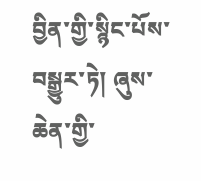བྱིན་གྱི་སྙིང་པོས་བསྒྱུར་ཏེ། ཞུས་ཆེན་གྱི་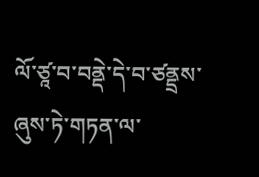ལོ་ཙཱ་བ་བནྡེ་དེ་བ་ཙནྡྲས་ཞུས་ཏེ་གཏན་ལ་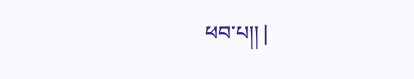ཕབ་པ།། |